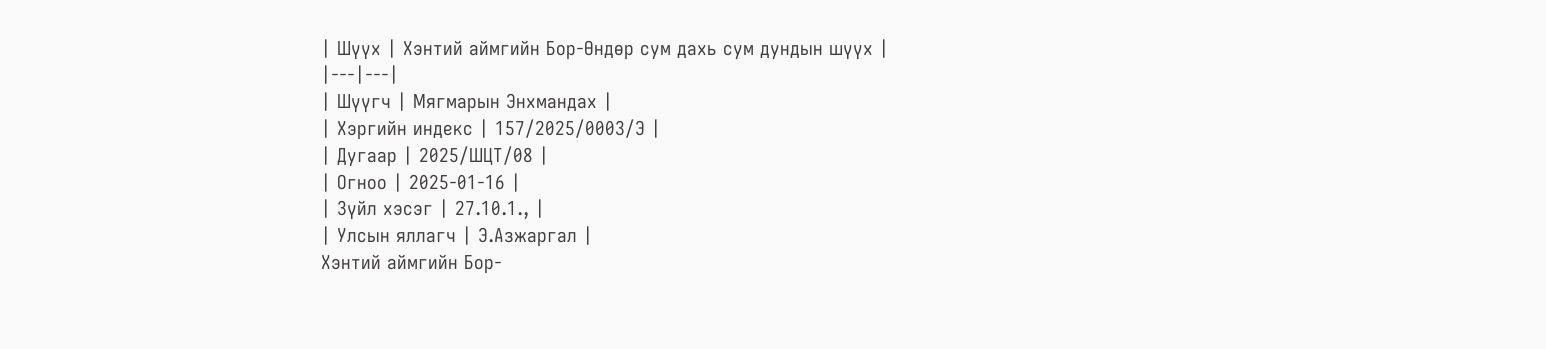| Шүүх | Хэнтий аймгийн Бор-Өндөр сум дахь сум дундын шүүх |
|---|---|
| Шүүгч | Мягмарын Энхмандах |
| Хэргийн индекс | 157/2025/0003/Э |
| Дугаар | 2025/ШЦТ/08 |
| Огноо | 2025-01-16 |
| Зүйл хэсэг | 27.10.1., |
| Улсын яллагч | Э.Азжаргал |
Хэнтий аймгийн Бор-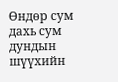Өндөр сум дахь сум дундын шүүхийн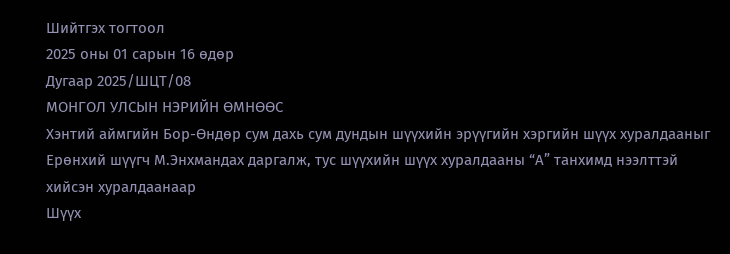Шийтгэх тогтоол
2025 оны 01 сарын 16 өдөр
Дугаар 2025/ШЦТ/08
МОНГОЛ УЛСЫН НЭРИЙН ӨМНӨӨС
Хэнтий аймгийн Бор-Өндөр сум дахь сум дундын шүүхийн эрүүгийн хэргийн шүүх хуралдааныг Ерөнхий шүүгч М.Энхмандах даргалж, тус шүүхийн шүүх хуралдааны “А” танхимд нээлттэй хийсэн хуралдаанаар
Шүүх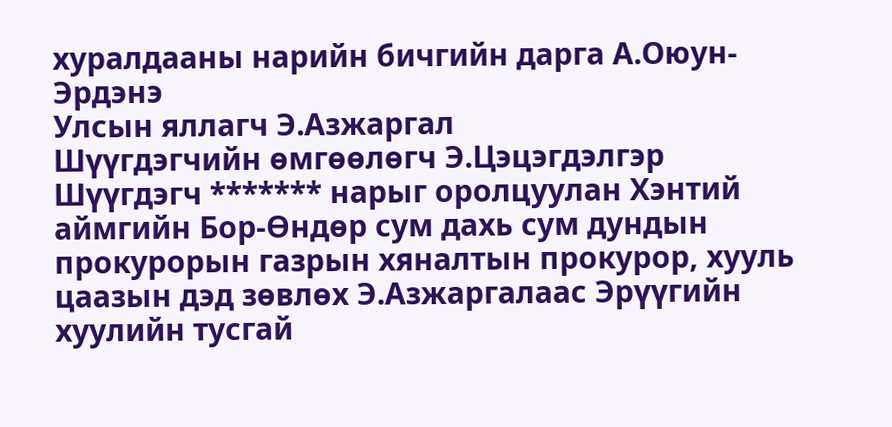хуралдааны нарийн бичгийн дарга А.Оюун-Эрдэнэ
Улсын яллагч Э.Азжаргал
Шүүгдэгчийн өмгөөлөгч Э.Цэцэгдэлгэр
Шүүгдэгч ******* нарыг оролцуулан Хэнтий аймгийн Бор-Өндөр сум дахь сум дундын прокурорын газрын хяналтын прокурор, хууль цаазын дэд зөвлөх Э.Азжаргалаас Эрүүгийн хуулийн тусгай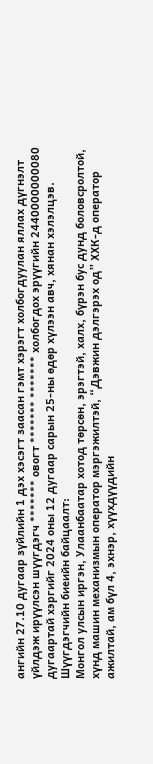ангийн 27.10 дугаар зүйлийн 1 дэх хэсэгт заасан гэмт хэрэгт холбогдуулан яллах дүгнэлт үйлдэж ирүүлсэн шүүгдэгч ******* овогт ******* ******* холбогдох эрүүгийн 2440000000080 дугаартай хэргийг 2024 оны 12 дугаар сарын 25-ны өдөр хүлээн авч, хянан хэлэлцэв.
Шүүгдэгчийн биеийн байцаалт:
Монгол улсын иргэн, Улаанбаатар хотод төрсөн, эрэгтэй, халх, бүрэн бус дунд боловсролтой, хүнд машин механизмын оператор мэргэжилтэй, “Дэвжин дэлгэрэх од” ХХК-д оператор ажилтай, ам бүл 4, эхнэр, хүүхдүүдийн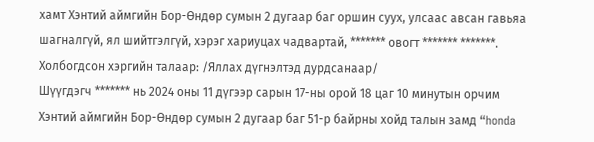хамт Хэнтий аймгийн Бор-Өндөр сумын 2 дугаар баг оршин суух, улсаас авсан гавьяа шагналгүй, ял шийтгэлгүй, хэрэг хариуцах чадвартай, ******* овогт ******* *******.
Холбогдсон хэргийн талаар: /Яллах дүгнэлтэд дурдсанаар/
Шүүгдэгч ******* нь 2024 оны 11 дүгээр сарын 17-ны орой 18 цаг 10 минутын орчим Хэнтий аймгийн Бор-Өндөр сумын 2 дугаар баг 51-р байрны хойд талын замд “honda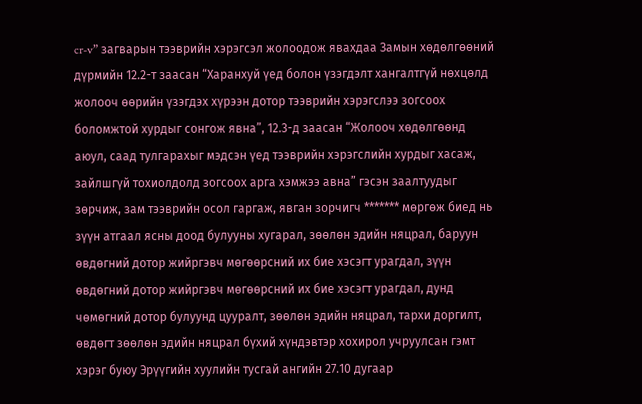cr-v” загварын тээврийн хэрэгсэл жолоодож явахдаа Замын хөдөлгөөний дүрмийн 12.2-т заасан “Харанхуй үед болон үзэгдэлт хангалтгүй нөхцөлд жолооч өөрийн үзэгдэх хүрээн дотор тээврийн хэрэгслээ зогсоох боломжтой хурдыг сонгож явна”, 12.3-д заасан “Жолооч хөдөлгөөнд аюул, саад тулгарахыг мэдсэн үед тээврийн хэрэгслийн хурдыг хасаж, зайлшгүй тохиолдолд зогсоох арга хэмжээ авна” гэсэн заалтуудыг зөрчиж, зам тээврийн осол гаргаж, явган зорчигч ******* мөргөж биед нь зүүн атгаал ясны доод булууны хугарал, зөөлөн эдийн няцрал, баруун өвдөгний дотор жийргэвч мөгөөрсний их бие хэсэгт урагдал, зүүн өвдөгний дотор жийргэвч мөгөөрсний их бие хэсэгт урагдал, дунд чөмөгний дотор булуунд цууралт, зөөлөн эдийн няцрал, тархи доргилт, өвдөгт зөөлөн эдийн няцрал бүхий хүндэвтэр хохирол учруулсан гэмт хэрэг буюу Эрүүгийн хуулийн тусгай ангийн 27.10 дугаар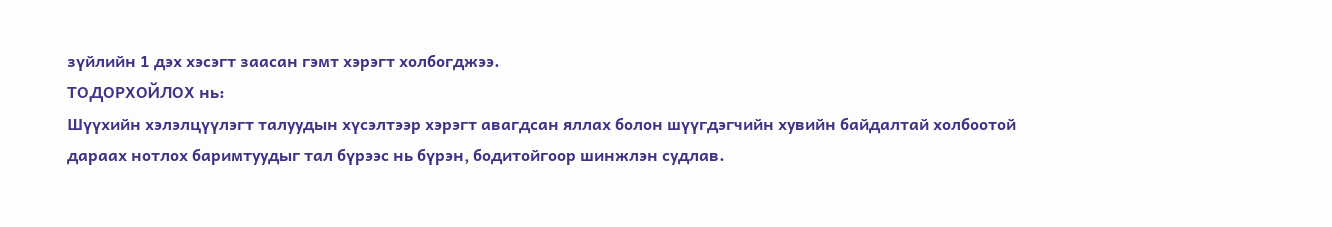зүйлийн 1 дэх хэсэгт заасан гэмт хэрэгт холбогджээ.
ТОДОРХОЙЛОХ нь:
Шүүхийн хэлэлцүүлэгт талуудын хүсэлтээр хэрэгт авагдсан яллах болон шүүгдэгчийн хувийн байдалтай холбоотой дараах нотлох баримтуудыг тал бүрээс нь бүрэн, бодитойгоор шинжлэн судлав.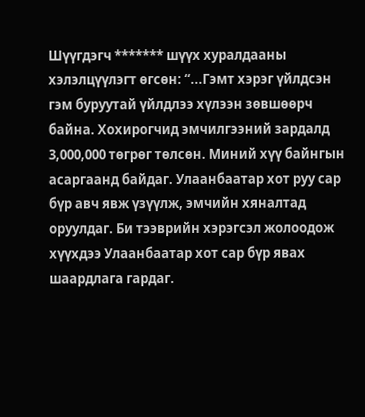Шүүгдэгч ******* шүүх хуралдааны хэлэлцүүлэгт өгсөн: “...Гэмт хэрэг үйлдсэн гэм буруутай үйлдлээ хүлээн зөвшөөрч байна. Хохирогчид эмчилгээний зардалд 3,000,000 төгрөг төлсөн. Миний хүү байнгын асаргаанд байдаг. Улаанбаатар хот руу сар бүр авч явж үзүүлж, эмчийн хяналтад оруулдаг. Би тээврийн хэрэгсэл жолоодож хүүхдээ Улаанбаатар хот сар бүр явах шаардлага гардаг.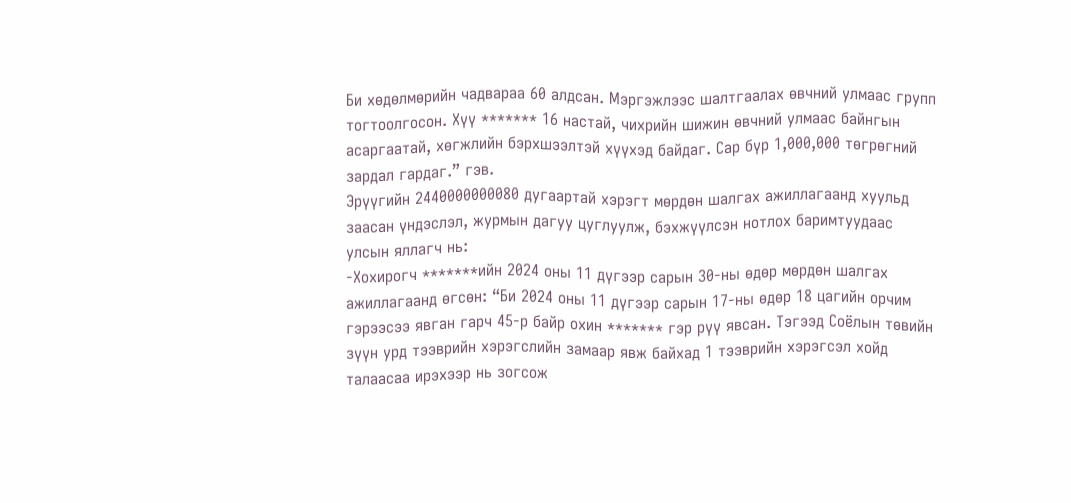Би хөдөлмөрийн чадвараа 60 алдсан. Мэргэжлээс шалтгаалах өвчний улмаас групп тогтоолгосон. Хүү ******* 16 настай, чихрийн шижин өвчний улмаас байнгын асаргаатай, хөгжлийн бэрхшээлтэй хүүхэд байдаг. Сар бүр 1,000,000 төгрөгний зардал гардаг.” гэв.
Эрүүгийн 2440000000080 дугаартай хэрэгт мөрдөн шалгах ажиллагаанд хуульд заасан үндэслэл, журмын дагуу цуглуулж, бэхжүүлсэн нотлох баримтуудаас улсын яллагч нь:
-Хохирогч *******ийн 2024 оны 11 дүгээр сарын 30-ны өдөр мөрдөн шалгах ажиллагаанд өгсөн: “Би 2024 оны 11 дүгээр сарын 17-ны өдөр 18 цагийн орчим гэрээсээ явган гарч 45-р байр охин ******* гэр рүү явсан. Тэгээд Соёлын төвийн зүүн урд тээврийн хэрэгслийн замаар явж байхад 1 тээврийн хэрэгсэл хойд талаасаа ирэхээр нь зогсож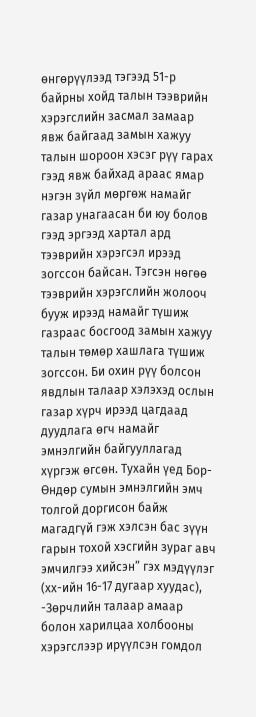өнгөрүүлээд тэгээд 51-р байрны хойд талын тээврийн хэрэгслийн засмал замаар явж байгаад замын хажуу талын шороон хэсэг рүү гарах гээд явж байхад араас ямар нэгэн зүйл мөргөж намайг газар унагаасан би юу болов гээд эргээд хартал ард тээврийн хэрэгсэл ирээд зогссон байсан. Тэгсэн нөгөө тээврийн хэрэгслийн жолооч бууж ирээд намайг түшиж газраас босгоод замын хажуу талын төмөр хашлага түшиж зогссон. Би охин рүү болсон явдлын талаар хэлэхэд ослын газар хүрч ирээд цагдаад дуудлага өгч намайг эмнэлгийн байгууллагад хүргэж өгсөн. Тухайн үед Бор-Өндөр сумын эмнэлгийн эмч толгой доргисон байж магадгүй гэж хэлсэн бас зүүн гарын тохой хэсгийн зураг авч эмчилгээ хийсэн” гэх мэдүүлэг (хх-ийн 16-17 дугаар хуудас),
-Зөрчлийн талаар амаар болон харилцаа холбооны хэрэгслээр ирүүлсэн гомдол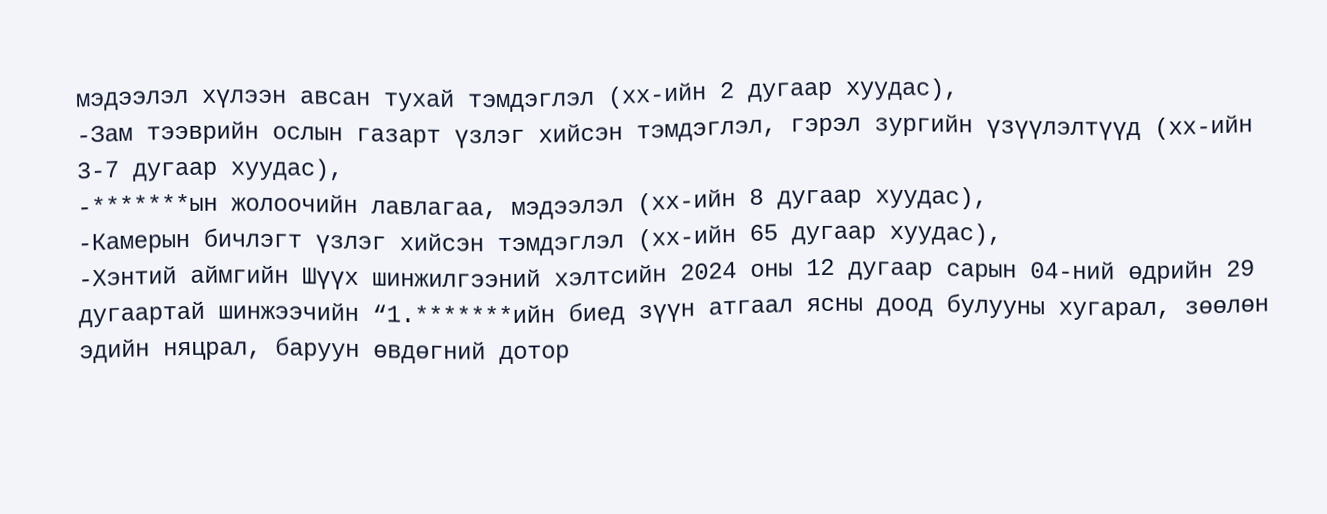мэдээлэл хүлээн авсан тухай тэмдэглэл (хх-ийн 2 дугаар хуудас),
-Зам тээврийн ослын газарт үзлэг хийсэн тэмдэглэл, гэрэл зургийн үзүүлэлтүүд (хх-ийн 3-7 дугаар хуудас),
-*******ын жолоочийн лавлагаа, мэдээлэл (хх-ийн 8 дугаар хуудас),
-Камерын бичлэгт үзлэг хийсэн тэмдэглэл (хх-ийн 65 дугаар хуудас),
-Хэнтий аймгийн Шүүх шинжилгээний хэлтсийн 2024 оны 12 дугаар сарын 04-ний өдрийн 29 дугаартай шинжээчийн “1.*******ийн биед зүүн атгаал ясны доод булууны хугарал, зөөлөн эдийн няцрал, баруун өвдөгний дотор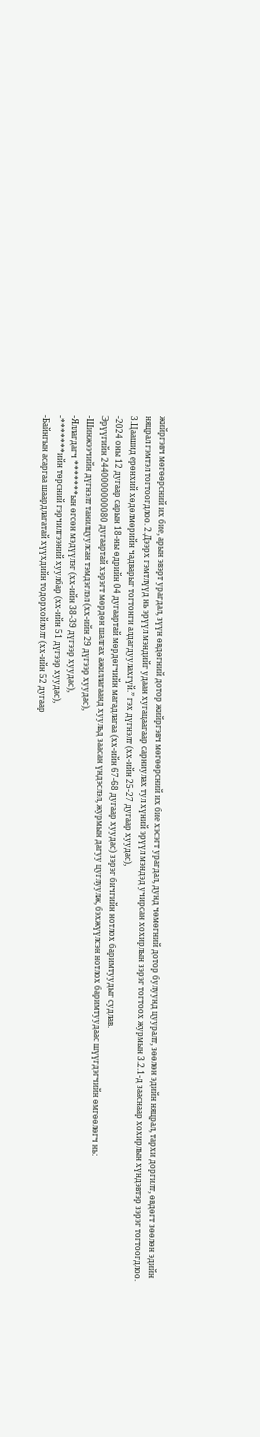жийргэвч мөгөөрсний их бие, арын эвэрт урагдал, зүүн өвдөгний дотор жийргэвч мөгөөрсний их бие хэсэгт урагдал, дунд чөмөгний дотор булуунд цууралт, зөөлөн эдийн няцрал, тархи доргилт, өвдөгт зөөлөн эдийн няцрал гэмтэл тогтоогдлоо. 2.Дээрх гэмтлүүд нь эрүүл мэндийг удаан хугацаагаар сарниулах тул хүний эрүүл мэндэд учирсан хохирлын зэрэг тогтоох журмын 3.2.1-д зааснаар хохирлын хүндэвтэр зэрэг тогтоогдлоо. 3.Цаашид ерөнхий хөдөлмөрийн чадварыг тогтонги алдагдуулахгүй.” гэх дүгнэлт (хх-ийн 25-27 дугаар хуудас),
-2024 оны 12 дугаар сарын 18-ны өдрийн 04 дугаартай мөрдөгчийн магадлагаа (хх-ийн 67-68 дугаар хуудас) зэрэг бичгийн нотлох баримтуудыг судлав.
Эрүүгийн 2440000000080 дугаартай хэрэгт мөрдөн шалгах ажиллагаанд хуульд заасан үндэслэл, журмын дагуу цуглуулж, бэхжүүлсэн нотлох баримтуудаас шүүгдэгчийн өмгөөлөгч нь:
-Шинжээчийн дүгнэлт танилцуулсан тэмдэглэл (хх-ийн 29 дүгээр хуудас),
-Яллагдагч *******ын өгсөн мэдүүлэг (хх-ийн 38-39 дүгээр хуудас),
-*******ийн төрсний гэрчилгээний хуулбар (хх-ийн 51 дүгээр хуудас),
-Байнгын асаргаа шаардлагатай хүүхдийн тодорхойлолт (хх-ийн 52 дугаар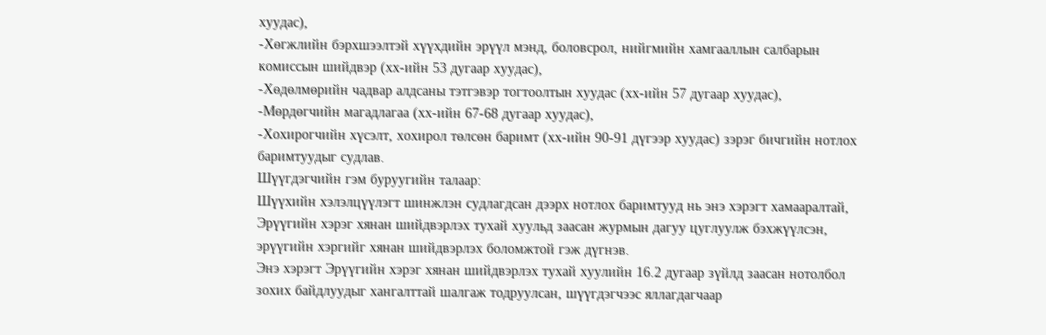хуудас),
-Хөгжлийн бэрхшээлтэй хүүхдийн эрүүл мэнд, боловсрол, нийгмийн хамгааллын салбарын комиссын шийдвэр (хх-ийн 53 дугаар хуудас),
-Хөдөлмөрийн чадвар алдсаны тэтгэвэр тогтоолтын хуудас (хх-ийн 57 дугаар хуудас),
-Мөрдөгчийн магадлагаа (хх-ийн 67-68 дугаар хуудас),
-Хохирогчийн хүсэлт, хохирол төлсөн баримт (хх-ийн 90-91 дүгээр хуудас) зэрэг бичгийн нотлох баримтуудыг судлав.
Шүүгдэгчийн гэм буруугийн талаар:
Шүүхийн хэлэлцүүлэгт шинжлэн судлагдсан дээрх нотлох баримтууд нь энэ хэрэгт хамааралтай, Эрүүгийн хэрэг хянан шийдвэрлэх тухай хуульд заасан журмын дагуу цуглуулж бэхжүүлсэн, эрүүгийн хэргийг хянан шийдвэрлэх боломжтой гэж дүгнэв.
Энэ хэрэгт Эрүүгийн хэрэг хянан шийдвэрлэх тухай хуулийн 16.2 дугаар зүйлд заасан нотолбол зохих байдлуудыг хангалттай шалгаж тодруулсан, шүүгдэгчээс яллагдагчаар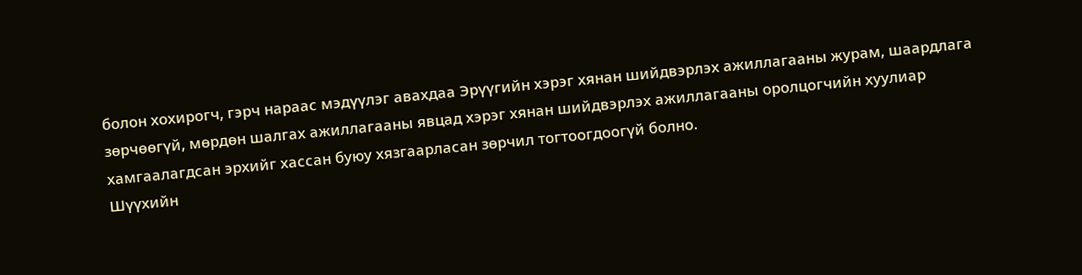болон хохирогч, гэрч нараас мэдүүлэг авахдаа Эрүүгийн хэрэг хянан шийдвэрлэх ажиллагааны журам, шаардлага зөрчөөгүй, мөрдөн шалгах ажиллагааны явцад хэрэг хянан шийдвэрлэх ажиллагааны оролцогчийн хуулиар хамгаалагдсан эрхийг хассан буюу хязгаарласан зөрчил тогтоогдоогүй болно.
Шүүхийн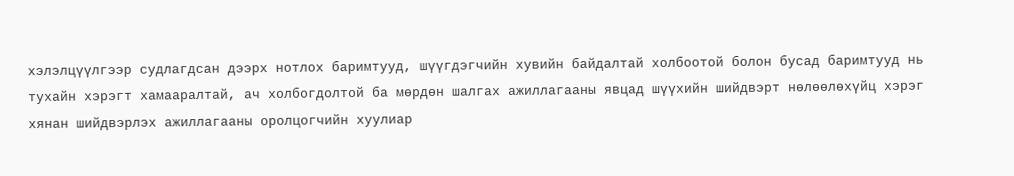хэлэлцүүлгээр судлагдсан дээрх нотлох баримтууд, шүүгдэгчийн хувийн байдалтай холбоотой болон бусад баримтууд нь тухайн хэрэгт хамааралтай, ач холбогдолтой ба мөрдөн шалгах ажиллагааны явцад шүүхийн шийдвэрт нөлөөлөхүйц хэрэг хянан шийдвэрлэх ажиллагааны оролцогчийн хуулиар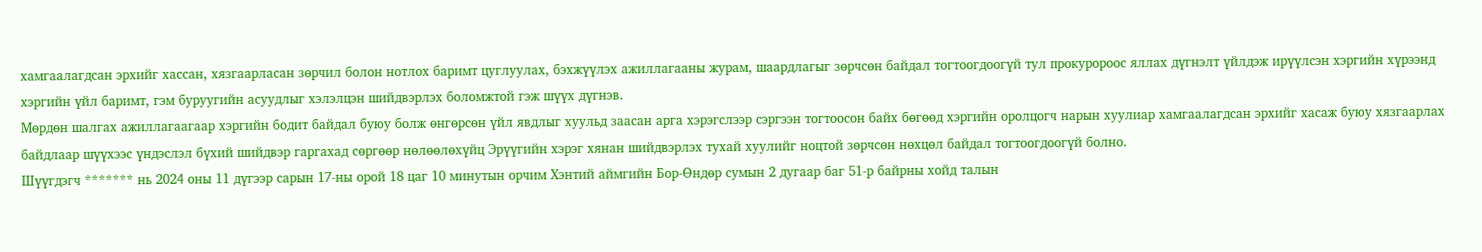хамгаалагдсан эрхийг хассан, хязгаарласан зөрчил болон нотлох баримт цуглуулах, бэхжүүлэх ажиллагааны журам, шаардлагыг зөрчсөн байдал тогтоогдоогүй тул прокуророос яллах дүгнэлт үйлдэж ирүүлсэн хэргийн хүрээнд хэргийн үйл баримт, гэм буруугийн асуудлыг хэлэлцэн шийдвэрлэх боломжтой гэж шүүх дүгнэв.
Мөрдөн шалгах ажиллагаагаар хэргийн бодит байдал буюу болж өнгөрсөн үйл явдлыг хуульд заасан арга хэрэгслээр сэргээн тогтоосон байх бөгөөд хэргийн оролцогч нарын хуулиар хамгаалагдсан эрхийг хасаж буюу хязгаарлах байдлаар шүүхээс үндэслэл бүхий шийдвэр гаргахад сөргөөр нөлөөлөхүйц Эрүүгийн хэрэг хянан шийдвэрлэх тухай хуулийг ноцтой зөрчсөн нөхцөл байдал тогтоогдоогүй болно.
Шүүгдэгч ******* нь 2024 оны 11 дүгээр сарын 17-ны орой 18 цаг 10 минутын орчим Хэнтий аймгийн Бор-Өндөр сумын 2 дугаар баг 51-р байрны хойд талын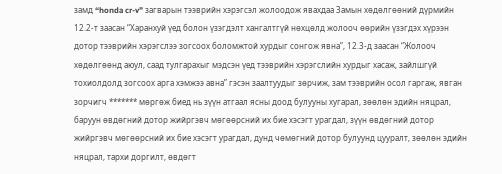замд “honda cr-v” загварын тээврийн хэрэгсэл жолоодож явахдаа Замын хөдөлгөөний дүрмийн 12.2-т заасан “Харанхуй үед болон үзэгдэлт хангалтгүй нөхцөлд жолооч өөрийн үзэгдэх хүрээн дотор тээврийн хэрэгслээ зогсоох боломжтой хурдыг сонгож явна”, 12.3-д заасан “Жолооч хөдөлгөөнд аюул, саад тулгарахыг мэдсэн үед тээврийн хэрэгслийн хурдыг хасаж, зайлшгүй тохиолдолд зогсоох арга хэмжээ авна” гэсэн заалтуудыг зөрчиж, зам тээврийн осол гаргаж, явган зорчигч ******* мөргөж биед нь зүүн атгаал ясны доод булууны хугарал, зөөлөн эдийн няцрал, баруун өвдөгний дотор жийргэвч мөгөөрсний их бие хэсэгт урагдал, зүүн өвдөгний дотор жийргэвч мөгөөрсний их бие хэсэгт урагдал, дунд чөмөгний дотор булуунд цууралт, зөөлөн эдийн няцрал, тархи доргилт, өвдөгт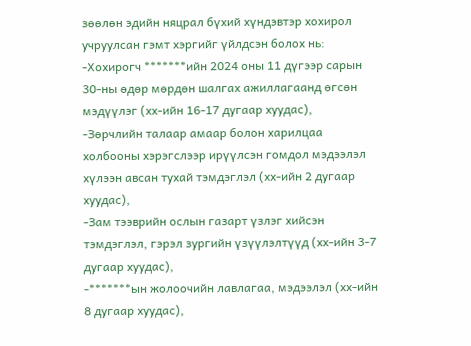зөөлөн эдийн няцрал бүхий хүндэвтэр хохирол учруулсан гэмт хэргийг үйлдсэн болох нь:
-Хохирогч *******ийн 2024 оны 11 дүгээр сарын 30-ны өдөр мөрдөн шалгах ажиллагаанд өгсөн мэдүүлэг (хх-ийн 16-17 дугаар хуудас),
-Зөрчлийн талаар амаар болон харилцаа холбооны хэрэгслээр ирүүлсэн гомдол мэдээлэл хүлээн авсан тухай тэмдэглэл (хх-ийн 2 дугаар хуудас),
-Зам тээврийн ослын газарт үзлэг хийсэн тэмдэглэл, гэрэл зургийн үзүүлэлтүүд (хх-ийн 3-7 дугаар хуудас),
-*******ын жолоочийн лавлагаа, мэдээлэл (хх-ийн 8 дугаар хуудас),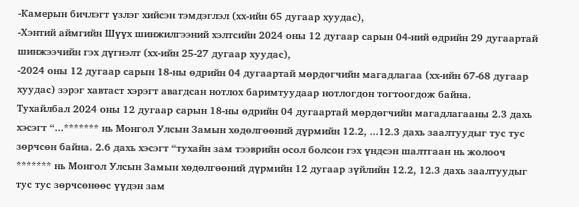-Камерын бичлэгт үзлэг хийсэн тэмдэглэл (хх-ийн 65 дугаар хуудас),
-Хэнтий аймгийн Шүүх шинжилгээний хэлтсийн 2024 оны 12 дугаар сарын 04-ний өдрийн 29 дугаартай шинжээчийн гэх дүгнэлт (хх-ийн 25-27 дугаар хуудас),
-2024 оны 12 дугаар сарын 18-ны өдрийн 04 дугаартай мөрдөгчийн магадлагаа (хх-ийн 67-68 дугаар хуудас) зэрэг хавтаст хэрэгт авагдсан нотлох баримтуудаар нотлогдон тогтоогдож байна.
Тухайлбал 2024 оны 12 дугаар сарын 18-ны өдрийн 04 дугаартай мөрдөгчийн магадлагааны 2.3 дахь хэсэгт “...******* нь Монгол Улсын Замын хөдөлгөөний дүрмийн 12.2, ...12.3 дахь заалтуудыг тус тус зөрчсөн байна. 2.6 дахь хэсэгт “тухайн зам тээврийн осол болсон гэх үндсэн шалтгаан нь жолооч ******* нь Монгол Улсын Замын хөдөлгөөний дүрмийн 12 дугаар зүйлийн 12.2, 12.3 дахь заалтуудыг тус тус зөрчсөнөөс үүдэн зам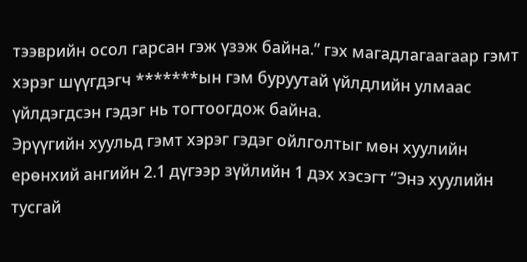тээврийн осол гарсан гэж үзэж байна.” гэх магадлагаагаар гэмт хэрэг шүүгдэгч *******ын гэм буруутай үйлдлийн улмаас үйлдэгдсэн гэдэг нь тогтоогдож байна.
Эрүүгийн хуульд гэмт хэрэг гэдэг ойлголтыг мөн хуулийн ерөнхий ангийн 2.1 дүгээр зүйлийн 1 дэх хэсэгт “Энэ хуулийн тусгай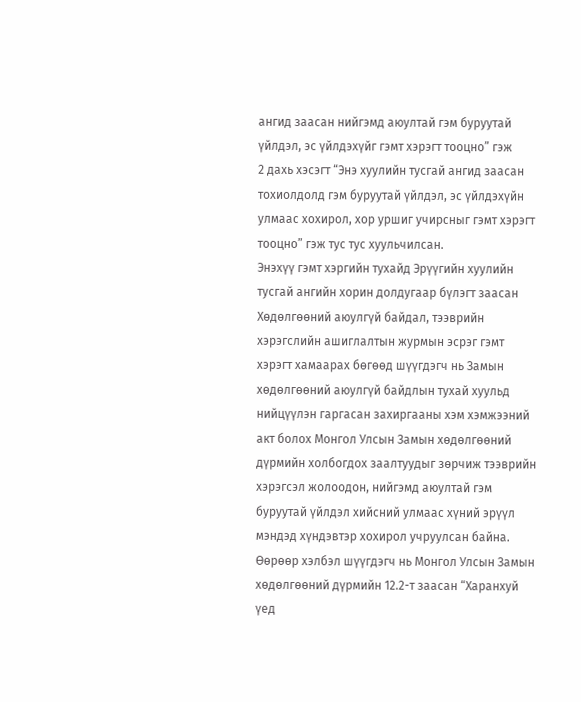ангид заасан нийгэмд аюултай гэм буруутай үйлдэл, эс үйлдэхүйг гэмт хэрэгт тооцно” гэж
2 дахь хэсэгт “Энэ хуулийн тусгай ангид заасан тохиолдолд гэм буруутай үйлдэл, эс үйлдэхүйн улмаас хохирол, хор уршиг учирсныг гэмт хэрэгт тооцно” гэж тус тус хуульчилсан.
Энэхүү гэмт хэргийн тухайд Эрүүгийн хуулийн тусгай ангийн хорин долдугаар бүлэгт заасан Хөдөлгөөний аюулгүй байдал, тээврийн хэрэгслийн ашиглалтын журмын эсрэг гэмт хэрэгт хамаарах бөгөөд шүүгдэгч нь Замын хөдөлгөөний аюулгүй байдлын тухай хуульд нийцүүлэн гаргасан захиргааны хэм хэмжээний акт болох Монгол Улсын Замын хөдөлгөөний дүрмийн холбогдох заалтуудыг зөрчиж тээврийн хэрэгсэл жолоодон, нийгэмд аюултай гэм буруутай үйлдэл хийсний улмаас хүний эрүүл мэндэд хүндэвтэр хохирол учруулсан байна.
Өөрөөр хэлбэл шүүгдэгч нь Монгол Улсын Замын хөдөлгөөний дүрмийн 12.2-т заасан “Харанхуй үед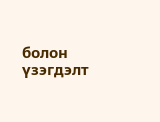болон үзэгдэлт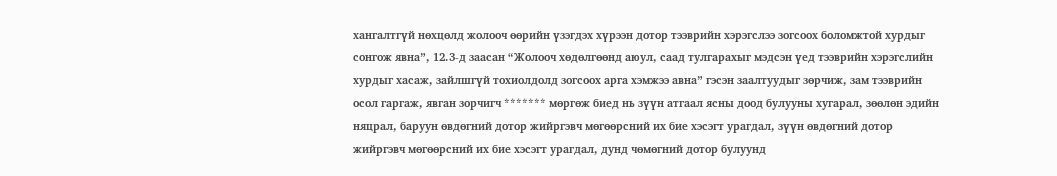хангалтгүй нөхцөлд жолооч өөрийн үзэгдэх хүрээн дотор тээврийн хэрэгслээ зогсоох боломжтой хурдыг сонгож явна”, 12.3-д заасан “Жолооч хөдөлгөөнд аюул, саад тулгарахыг мэдсэн үед тээврийн хэрэгслийн хурдыг хасаж, зайлшгүй тохиолдолд зогсоох арга хэмжээ авна” гэсэн заалтуудыг зөрчиж, зам тээврийн осол гаргаж, явган зорчигч ******* мөргөж биед нь зүүн атгаал ясны доод булууны хугарал, зөөлөн эдийн няцрал, баруун өвдөгний дотор жийргэвч мөгөөрсний их бие хэсэгт урагдал, зүүн өвдөгний дотор жийргэвч мөгөөрсний их бие хэсэгт урагдал, дунд чөмөгний дотор булуунд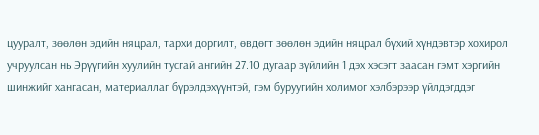цууралт, зөөлөн эдийн няцрал, тархи доргилт, өвдөгт зөөлөн эдийн няцрал бүхий хүндэвтэр хохирол учруулсан нь Эрүүгийн хуулийн тусгай ангийн 27.10 дугаар зүйлийн 1 дэх хэсэгт заасан гэмт хэргийн шинжийг хангасан, материаллаг бүрэлдэхүүнтэй, гэм буруугийн холимог хэлбэрээр үйлдэгддэг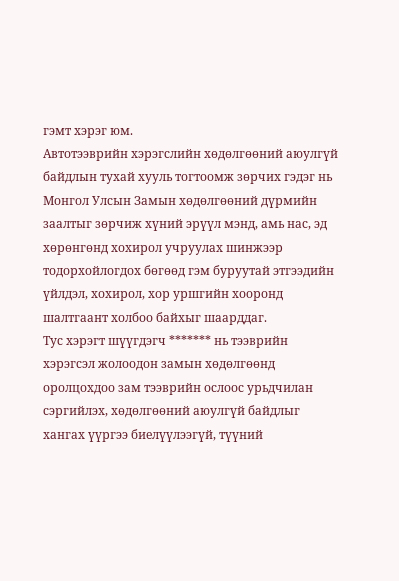гэмт хэрэг юм.
Автотээврийн хэрэгслийн хөдөлгөөний аюулгүй байдлын тухай хууль тогтоомж зөрчих гэдэг нь Монгол Улсын Замын хөдөлгөөний дүрмийн заалтыг зөрчиж хүний эрүүл мэнд, амь нас, эд хөрөнгөнд хохирол учруулах шинжээр тодорхойлогдох бөгөөд гэм буруутай этгээдийн үйлдэл, хохирол, хор уршгийн хооронд шалтгаант холбоо байхыг шаарддаг.
Тус хэрэгт шүүгдэгч ******* нь тээврийн хэрэгсэл жолоодон замын хөдөлгөөнд оролцохдоо зам тээврийн ослоос урьдчилан сэргийлэх, хөдөлгөөний аюулгүй байдлыг хангах үүргээ биелүүлээгүй, түүний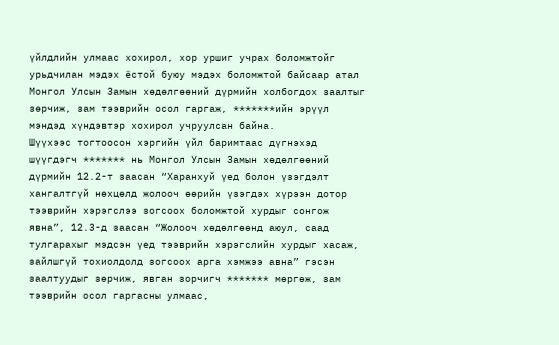үйлдлийн улмаас хохирол, хор уршиг учрах боломжтойг урьдчилан мэдэх ёстой буюу мэдэх боломжтой байсаар атал Монгол Улсын Замын хөдөлгөөний дүрмийн холбогдох заалтыг зөрчиж, зам тээврийн осол гаргаж, *******ийн эрүүл мэндэд хүндэвтэр хохирол учруулсан байна.
Шүүхээс тогтоосон хэргийн үйл баримтаас дүгнэхэд шүүгдэгч ******* нь Монгол Улсын Замын хөдөлгөөний дүрмийн 12.2-т заасан “Харанхуй үед болон үзэгдэлт хангалтгүй нөхцөлд жолооч өөрийн үзэгдэх хүрээн дотор тээврийн хэрэгслээ зогсоох боломжтой хурдыг сонгож явна”, 12.3-д заасан “Жолооч хөдөлгөөнд аюул, саад тулгарахыг мэдсэн үед тээврийн хэрэгслийн хурдыг хасаж, зайлшгүй тохиолдолд зогсоох арга хэмжээ авна” гэсэн заалтуудыг зөрчиж, явган зорчигч ******* мөргөж, зам тээврийн осол гаргасны улмаас,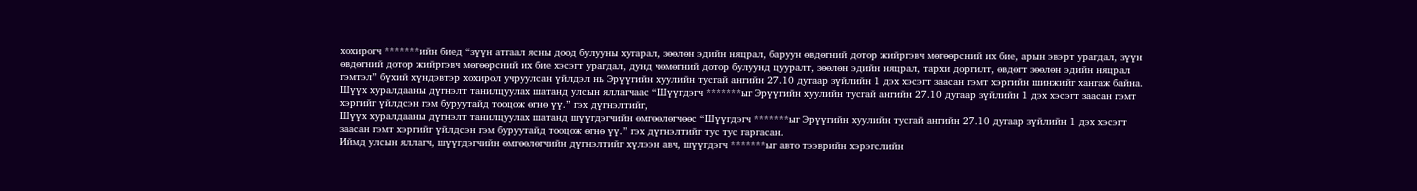хохирогч *******ийн биед “зүүн атгаал ясны доод булууны хугарал, зөөлөн эдийн няцрал, баруун өвдөгний дотор жийргэвч мөгөөрсний их бие, арын эвэрт урагдал, зүүн өвдөгний дотор жийргэвч мөгөөрсний их бие хэсэгт урагдал, дунд чөмөгний дотор булуунд цууралт, зөөлөн эдийн няцрал, тархи доргилт, өвдөгт зөөлөн эдийн няцрал гэмтэл” бүхий хүндэвтэр хохирол учруулсан үйлдэл нь Эрүүгийн хуулийн тусгай ангийн 27.10 дугаар зүйлийн 1 дэх хэсэгт заасан гэмт хэргийн шинжийг хангаж байна.
Шүүх хуралдааны дүгнэлт танилцуулах шатанд улсын яллагчаас “Шүүгдэгч *******ыг Эрүүгийн хуулийн тусгай ангийн 27.10 дугаар зүйлийн 1 дэх хэсэгт заасан гэмт хэргийг үйлдсэн гэм буруутайд тооцож өгнө үү.” гэх дүгнэлтийг,
Шүүх хуралдааны дүгнэлт танилцуулах шатанд шүүгдэгчийн өмгөөлөгчөөс “Шүүгдэгч *******ыг Эрүүгийн хуулийн тусгай ангийн 27.10 дугаар зүйлийн 1 дэх хэсэгт заасан гэмт хэргийг үйлдсэн гэм буруутайд тооцож өгнө үү.” гэх дүгнэлтийг тус тус гаргасан.
Иймд улсын яллагч, шүүгдэгчийн өмгөөлөгчийн дүгнэлтийг хүлээн авч, шүүгдэгч *******ыг авто тээврийн хэрэгслийн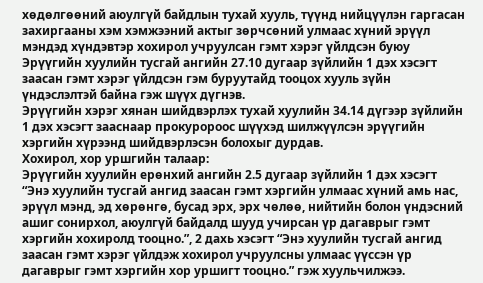хөдөлгөөний аюулгүй байдлын тухай хууль, түүнд нийцүүлэн гаргасан захиргааны хэм хэмжээний актыг зөрчсөний улмаас хүний эрүүл мэндэд хүндэвтэр хохирол учруулсан гэмт хэрэг үйлдсэн буюу Эрүүгийн хуулийн тусгай ангийн 27.10 дугаар зүйлийн 1 дэх хэсэгт заасан гэмт хэрэг үйлдсэн гэм буруутайд тооцох хууль зүйн үндэслэлтэй байна гэж шүүх дүгнэв.
Эрүүгийн хэрэг хянан шийдвэрлэх тухай хуулийн 34.14 дүгээр зүйлийн 1 дэх хэсэгт зааснаар прокуророос шүүхэд шилжүүлсэн эрүүгийн хэргийн хүрээнд шийдвэрлэсэн болохыг дурдав.
Хохирол, хор уршгийн талаар:
Эрүүгийн хуулийн ерөнхий ангийн 2.5 дугаар зүйлийн 1 дэх хэсэгт “Энэ хуулийн тусгай ангид заасан гэмт хэргийн улмаас хүний амь нас, эрүүл мэнд, эд хөрөнгө, бусад эрх, эрх чөлөө, нийтийн болон үндэсний ашиг сонирхол, аюулгүй байдалд шууд учирсан үр дагаврыг гэмт хэргийн хохиролд тооцно.”, 2 дахь хэсэгт “Энэ хуулийн тусгай ангид заасан гэмт хэрэг үйлдэж хохирол учруулсны улмаас үүссэн үр дагаврыг гэмт хэргийн хор уршигт тооцно.” гэж хуульчилжээ.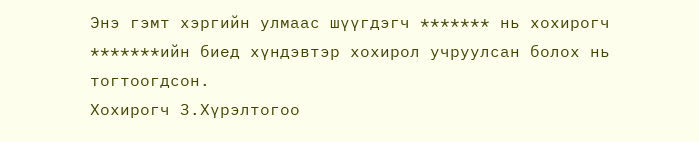Энэ гэмт хэргийн улмаас шүүгдэгч ******* нь хохирогч *******ийн биед хүндэвтэр хохирол учруулсан болох нь тогтоогдсон.
Хохирогч З.Хүрэлтогоо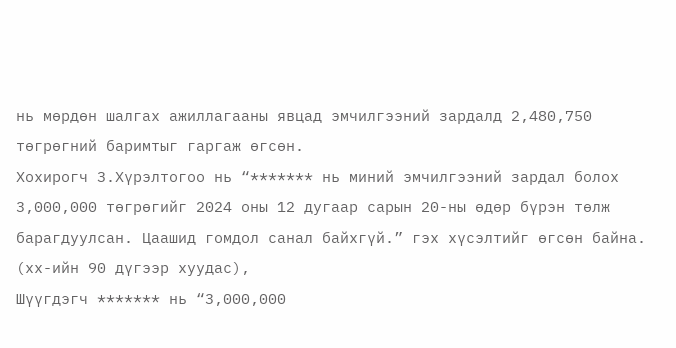нь мөрдөн шалгах ажиллагааны явцад эмчилгээний зардалд 2,480,750 төгрөгний баримтыг гаргаж өгсөн.
Хохирогч З.Хүрэлтогоо нь “******* нь миний эмчилгээний зардал болох 3,000,000 төгрөгийг 2024 оны 12 дугаар сарын 20-ны өдөр бүрэн төлж барагдуулсан. Цаашид гомдол санал байхгүй.” гэх хүсэлтийг өгсөн байна. (хх-ийн 90 дүгээр хуудас),
Шүүгдэгч ******* нь “3,000,000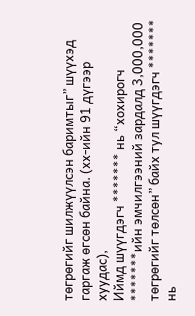төгрөгийг шилжүүлсэн баримтыг” шүүхэд гаргаж өгсөн байна. (хх-ийн 91 дүгээр хуудас),
Иймд шүүгдэгч ******* нь “хохирогч *******ийн эмчилгээний зардалд 3,000,000 төгрөгийг төлсөн” байх тул шүүгдэгч ******* нь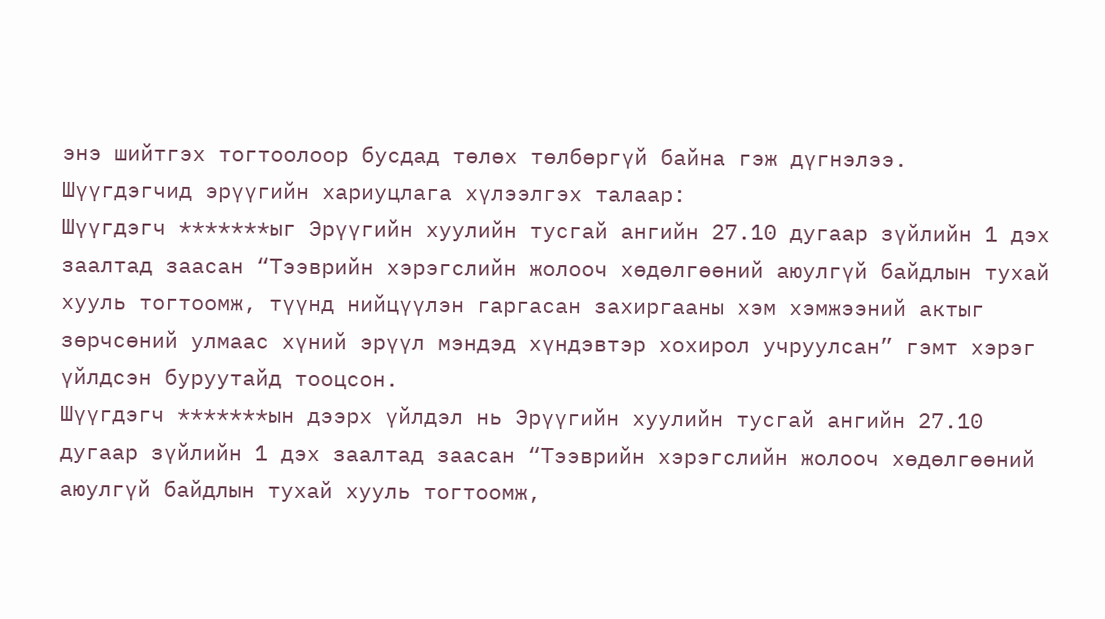энэ шийтгэх тогтоолоор бусдад төлөх төлбөргүй байна гэж дүгнэлээ.
Шүүгдэгчид эрүүгийн хариуцлага хүлээлгэх талаар:
Шүүгдэгч *******ыг Эрүүгийн хуулийн тусгай ангийн 27.10 дугаар зүйлийн 1 дэх заалтад заасан “Тээврийн хэрэгслийн жолооч хөдөлгөөний аюулгүй байдлын тухай хууль тогтоомж, түүнд нийцүүлэн гаргасан захиргааны хэм хэмжээний актыг зөрчсөний улмаас хүний эрүүл мэндэд хүндэвтэр хохирол учруулсан” гэмт хэрэг үйлдсэн буруутайд тооцсон.
Шүүгдэгч *******ын дээрх үйлдэл нь Эрүүгийн хуулийн тусгай ангийн 27.10 дугаар зүйлийн 1 дэх заалтад заасан “Тээврийн хэрэгслийн жолооч хөдөлгөөний аюулгүй байдлын тухай хууль тогтоомж,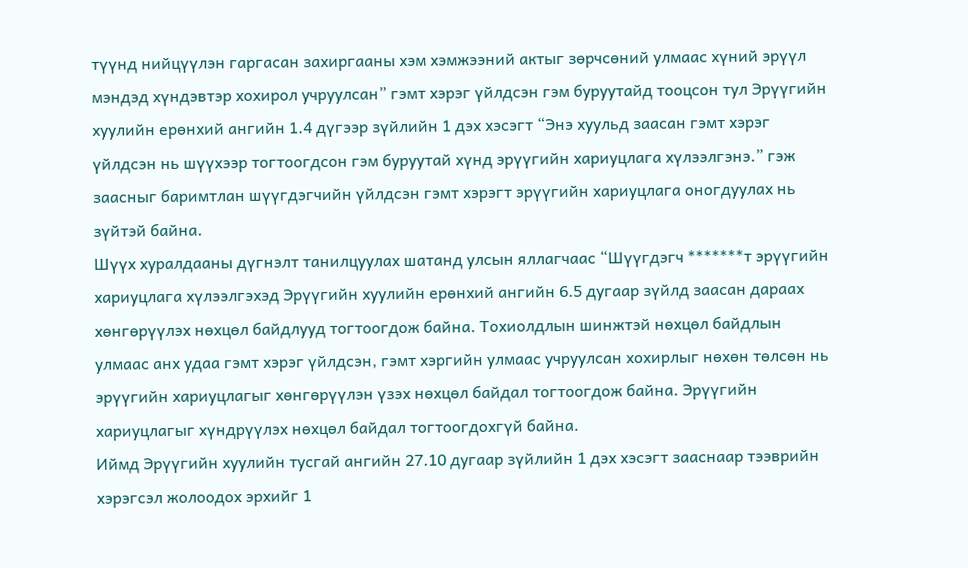түүнд нийцүүлэн гаргасан захиргааны хэм хэмжээний актыг зөрчсөний улмаас хүний эрүүл мэндэд хүндэвтэр хохирол учруулсан” гэмт хэрэг үйлдсэн гэм буруутайд тооцсон тул Эрүүгийн хуулийн ерөнхий ангийн 1.4 дүгээр зүйлийн 1 дэх хэсэгт “Энэ хуульд заасан гэмт хэрэг үйлдсэн нь шүүхээр тогтоогдсон гэм буруутай хүнд эрүүгийн хариуцлага хүлээлгэнэ.” гэж заасныг баримтлан шүүгдэгчийн үйлдсэн гэмт хэрэгт эрүүгийн хариуцлага оногдуулах нь зүйтэй байна.
Шүүх хуралдааны дүгнэлт танилцуулах шатанд улсын яллагчаас “Шүүгдэгч *******т эрүүгийн хариуцлага хүлээлгэхэд Эрүүгийн хуулийн ерөнхий ангийн 6.5 дугаар зүйлд заасан дараах хөнгөрүүлэх нөхцөл байдлууд тогтоогдож байна. Тохиолдлын шинжтэй нөхцөл байдлын улмаас анх удаа гэмт хэрэг үйлдсэн, гэмт хэргийн улмаас учруулсан хохирлыг нөхөн төлсөн нь эрүүгийн хариуцлагыг хөнгөрүүлэн үзэх нөхцөл байдал тогтоогдож байна. Эрүүгийн хариуцлагыг хүндрүүлэх нөхцөл байдал тогтоогдохгүй байна.
Иймд Эрүүгийн хуулийн тусгай ангийн 27.10 дугаар зүйлийн 1 дэх хэсэгт зааснаар тээврийн хэрэгсэл жолоодох эрхийг 1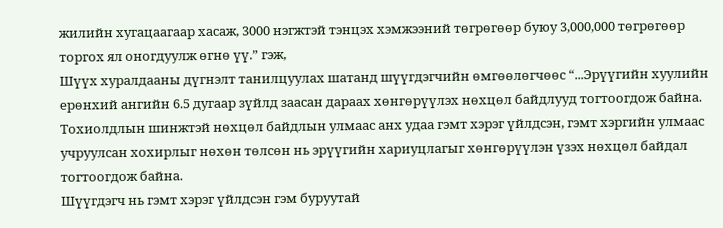жилийн хугацаагаар хасаж, 3000 нэгжтэй тэнцэх хэмжээний төгрөгөөр буюу 3,000,000 төгрөгөөр торгох ял оногдуулж өгнө үү.” гэж,
Шүүх хуралдааны дүгнэлт танилцуулах шатанд шүүгдэгчийн өмгөөлөгчөөс “...Эрүүгийн хуулийн ерөнхий ангийн 6.5 дугаар зүйлд заасан дараах хөнгөрүүлэх нөхцөл байдлууд тогтоогдож байна. Тохиолдлын шинжтэй нөхцөл байдлын улмаас анх удаа гэмт хэрэг үйлдсэн, гэмт хэргийн улмаас учруулсан хохирлыг нөхөн төлсөн нь эрүүгийн хариуцлагыг хөнгөрүүлэн үзэх нөхцөл байдал тогтоогдож байна.
Шүүгдэгч нь гэмт хэрэг үйлдсэн гэм буруутай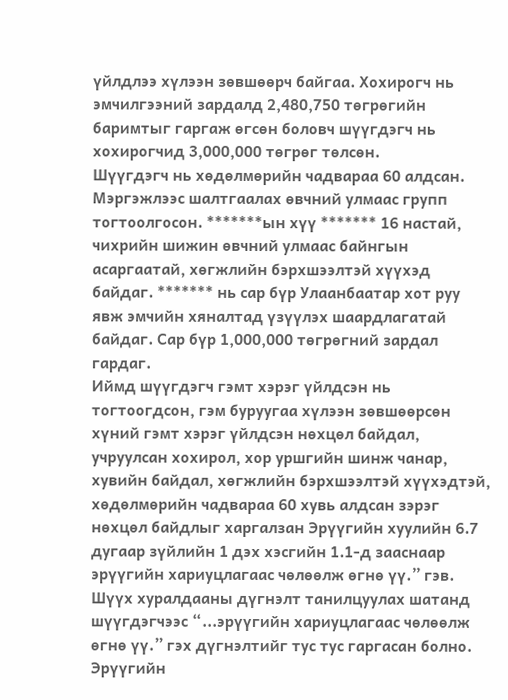үйлдлээ хүлээн зөвшөөрч байгаа. Хохирогч нь эмчилгээний зардалд 2,480,750 төгрөгийн баримтыг гаргаж өгсөн боловч шүүгдэгч нь хохирогчид 3,000,000 төгрөг төлсөн.
Шүүгдэгч нь хөдөлмөрийн чадвараа 60 алдсан. Мэргэжлээс шалтгаалах өвчний улмаас групп тогтоолгосон. *******ын хүү ******* 16 настай, чихрийн шижин өвчний улмаас байнгын асаргаатай, хөгжлийн бэрхшээлтэй хүүхэд байдаг. ******* нь сар бүр Улаанбаатар хот руу явж эмчийн хяналтад үзүүлэх шаардлагатай байдаг. Сар бүр 1,000,000 төгрөгний зардал гардаг.
Иймд шүүгдэгч гэмт хэрэг үйлдсэн нь тогтоогдсон, гэм буруугаа хүлээн зөвшөөрсөн хүний гэмт хэрэг үйлдсэн нөхцөл байдал, учруулсан хохирол, хор уршгийн шинж чанар, хувийн байдал, хөгжлийн бэрхшээлтэй хүүхэдтэй, хөдөлмөрийн чадвараа 60 хувь алдсан зэрэг нөхцөл байдлыг харгалзан Эрүүгийн хуулийн 6.7 дугаар зүйлийн 1 дэх хэсгийн 1.1-д зааснаар эрүүгийн хариуцлагаас чөлөөлж өгнө үү.” гэв.
Шүүх хуралдааны дүгнэлт танилцуулах шатанд шүүгдэгчээс “...эрүүгийн хариуцлагаас чөлөөлж өгнө үү.” гэх дүгнэлтийг тус тус гаргасан болно.
Эрүүгийн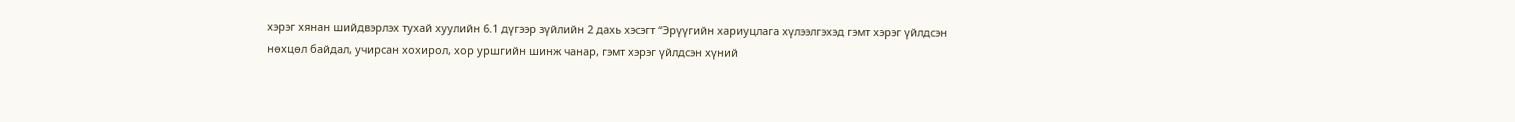хэрэг хянан шийдвэрлэх тухай хуулийн 6.1 дүгээр зүйлийн 2 дахь хэсэгт “Эрүүгийн хариуцлага хүлээлгэхэд гэмт хэрэг үйлдсэн нөхцөл байдал, учирсан хохирол, хор уршгийн шинж чанар, гэмт хэрэг үйлдсэн хүний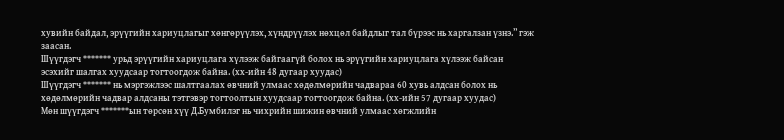хувийн байдал, эрүүгийн хариуцлагыг хөнгөрүүлэх, хүндрүүлэх нөхцөл байдлыг тал бүрээс нь харгалзан үзнэ.” гэж заасан.
Шүүгдэгч ******* урьд эрүүгийн хариуцлага хүлээж байгаагүй болох нь эрүүгийн хариуцлага хүлээж байсан эсэхийг шалгах хуудсаар тогтоогдож байна. (хх-ийн 48 дугаар хуудас)
Шүүгдэгч ******* нь мэргэжлээс шалтгаалах өвчний улмаас хөдөлмөрийн чадвараа 60 хувь алдсан болох нь хөдөлмөрийн чадвар алдсаны тэтгэвэр тогтоолтын хуудсаар тогтоогдож байна. (хх-ийн 57 дугаар хуудас)
Мөн шүүгдэгч *******ын төрсөн хүү Д.Бумбилэг нь чихрийн шижин өвчний улмаас хөгжлийн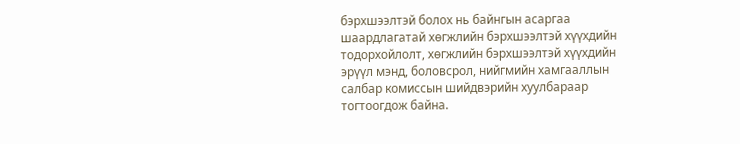бэрхшээлтэй болох нь байнгын асаргаа шаардлагатай хөгжлийн бэрхшээлтэй хүүхдийн тодорхойлолт, хөгжлийн бэрхшээлтэй хүүхдийн эрүүл мэнд, боловсрол, нийгмийн хамгааллын салбар комиссын шийдвэрийн хуулбараар тогтоогдож байна.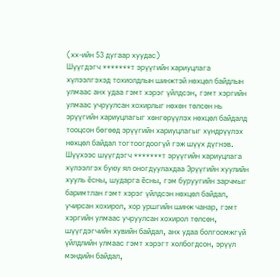(хх-ийн 53 дугаар хуудас)
Шүүгдэгч *******т эрүүгийн хариуцлага хүлээлгэхэд тохиолдлын шинжтэй нөхцөл байдлын улмаас анх удаа гэмт хэрэг үйлдсэн, гэмт хэргийн улмаас учруулсан хохирлыг нөхөн төлсөн нь эрүүгийн хариуцлагыг хөнгөрүүлэх нөхцөл байдалд тооцсон бөгөөд эрүүгийн хариуцлагыг хүндрүүлэх нөхцөл байдал тогтоогдоогүй гэж шүүх дүгнэв.
Шүүхээс шүүгдэгч *******т эрүүгийн хариуцлага хүлээлгэх буюу ял оногдуулахдаа Эрүүгийн хуулийн хууль ёсны, шударга ёсны, гэм буруугийн зарчмыг баримтлан гэмт хэрэг үйлдсэн нөхцөл байдал, учирсан хохирол, хор уршгийн шинж чанар, гэмт хэргийн улмаас учруулсан хохирол төлсөн, шүүгдэгчийн хувийн байдал, анх удаа болгоомжгүй үйлдлийн улмаас гэмт хэрэгт холбогдсон, эрүүл мэндийн байдал,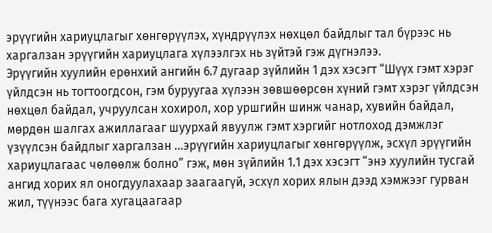эрүүгийн хариуцлагыг хөнгөрүүлэх, хүндрүүлэх нөхцөл байдлыг тал бүрээс нь харгалзан эрүүгийн хариуцлага хүлээлгэх нь зүйтэй гэж дүгнэлээ.
Эрүүгийн хуулийн ерөнхий ангийн 6.7 дугаар зүйлийн 1 дэх хэсэгт “Шүүх гэмт хэрэг үйлдсэн нь тогтоогдсон, гэм буруугаа хүлээн зөвшөөрсөн хүний гэмт хэрэг үйлдсэн нөхцөл байдал, учруулсан хохирол, хор уршгийн шинж чанар, хувийн байдал, мөрдөн шалгах ажиллагааг шуурхай явуулж гэмт хэргийг нотлоход дэмжлэг үзүүлсэн байдлыг харгалзан …эрүүгийн хариуцлагыг хөнгөрүүлж, эсхүл эрүүгийн хариуцлагаас чөлөөлж болно” гэж, мөн зүйлийн 1.1 дэх хэсэгт “энэ хуулийн тусгай ангид хорих ял оногдуулахаар заагаагүй, эсхүл хорих ялын дээд хэмжээг гурван жил, түүнээс бага хугацаагаар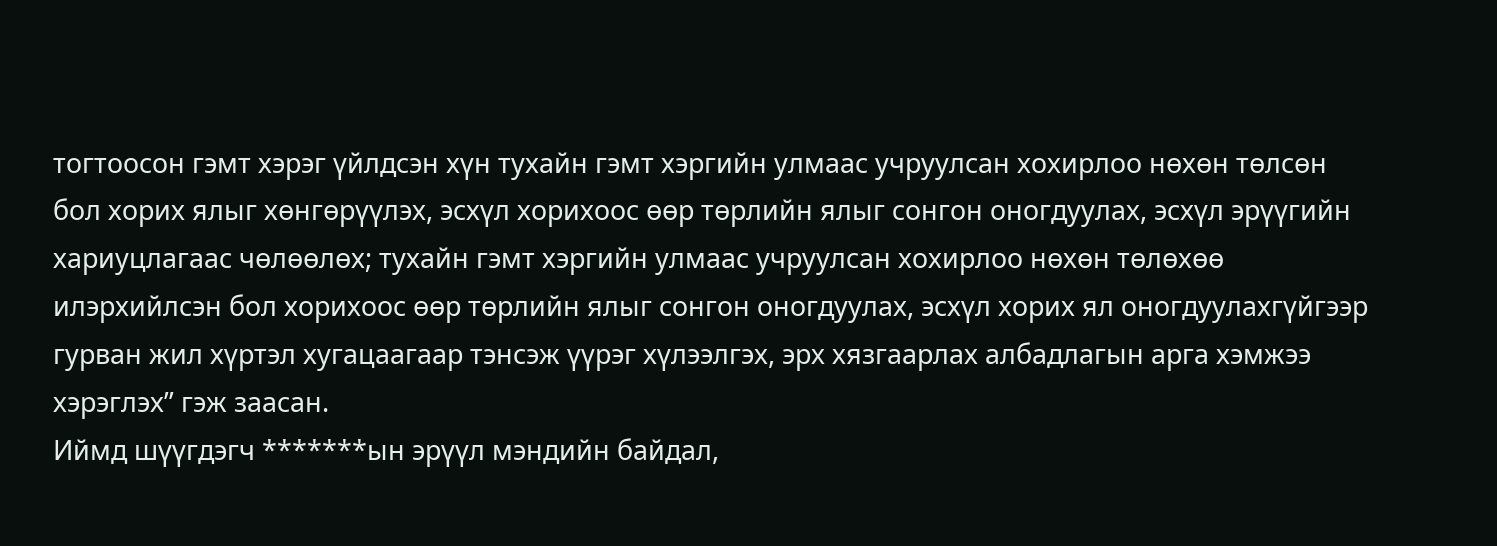тогтоосон гэмт хэрэг үйлдсэн хүн тухайн гэмт хэргийн улмаас учруулсан хохирлоо нөхөн төлсөн бол хорих ялыг хөнгөрүүлэх, эсхүл хорихоос өөр төрлийн ялыг сонгон оногдуулах, эсхүл эрүүгийн хариуцлагаас чөлөөлөх; тухайн гэмт хэргийн улмаас учруулсан хохирлоо нөхөн төлөхөө илэрхийлсэн бол хорихоос өөр төрлийн ялыг сонгон оногдуулах, эсхүл хорих ял оногдуулахгүйгээр гурван жил хүртэл хугацаагаар тэнсэж үүрэг хүлээлгэх, эрх хязгаарлах албадлагын арга хэмжээ хэрэглэх” гэж заасан.
Иймд шүүгдэгч *******ын эрүүл мэндийн байдал,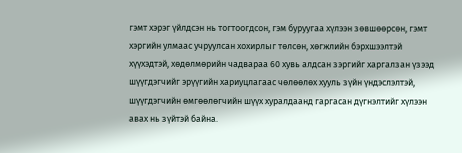гэмт хэрэг үйлдсэн нь тогтоогдсон, гэм буруугаа хүлээн зөвшөөрсөн, гэмт хэргийн улмаас учруулсан хохирлыг төлсөн, хөгжлийн бэрхшээлтэй хүүхэдтэй, хөдөлмөрийн чадвараа 60 хувь алдсан зэргийг харгалзан үзээд шүүгдэгчийг эрүүгийн хариуцлагаас чөлөөлөх хууль зүйн үндэслэлтэй, шүүгдэгчийн өмгөөлөгчийн шүүх хуралдаанд гаргасан дүгнэлтийг хүлээн авах нь зүйтэй байна.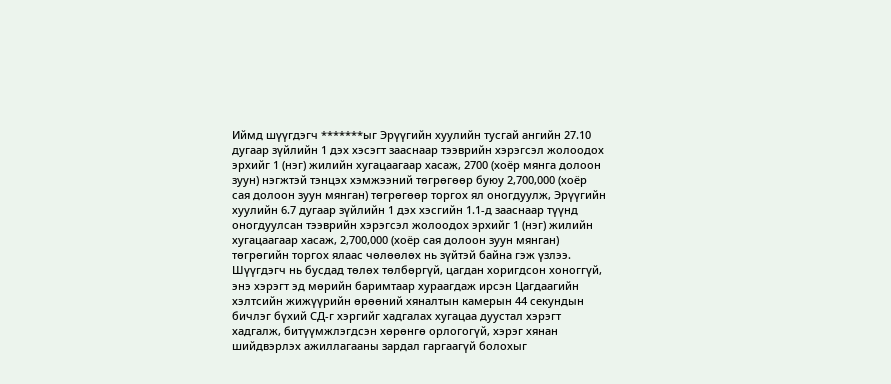Иймд шүүгдэгч *******ыг Эрүүгийн хуулийн тусгай ангийн 27.10 дугаар зүйлийн 1 дэх хэсэгт зааснаар тээврийн хэрэгсэл жолоодох эрхийг 1 (нэг) жилийн хугацаагаар хасаж, 2700 (хоёр мянга долоон зуун) нэгжтэй тэнцэх хэмжээний төгрөгөөр буюу 2,700,000 (хоёр сая долоон зуун мянган) төгрөгөөр торгох ял оногдуулж, Эрүүгийн хуулийн 6.7 дугаар зүйлийн 1 дэх хэсгийн 1.1-д зааснаар түүнд оногдуулсан тээврийн хэрэгсэл жолоодох эрхийг 1 (нэг) жилийн хугацаагаар хасаж, 2,700,000 (хоёр сая долоон зуун мянган) төгрөгийн торгох ялаас чөлөөлөх нь зүйтэй байна гэж үзлээ.
Шүүгдэгч нь бусдад төлөх төлбөргүй, цагдан хоригдсон хоноггүй, энэ хэрэгт эд мөрийн баримтаар хураагдаж ирсэн Цагдаагийн хэлтсийн жижүүрийн өрөөний хяналтын камерын 44 секундын бичлэг бүхий СД-г хэргийг хадгалах хугацаа дуустал хэрэгт хадгалж, битүүмжлэгдсэн хөрөнгө орлогогүй, хэрэг хянан шийдвэрлэх ажиллагааны зардал гаргаагүй болохыг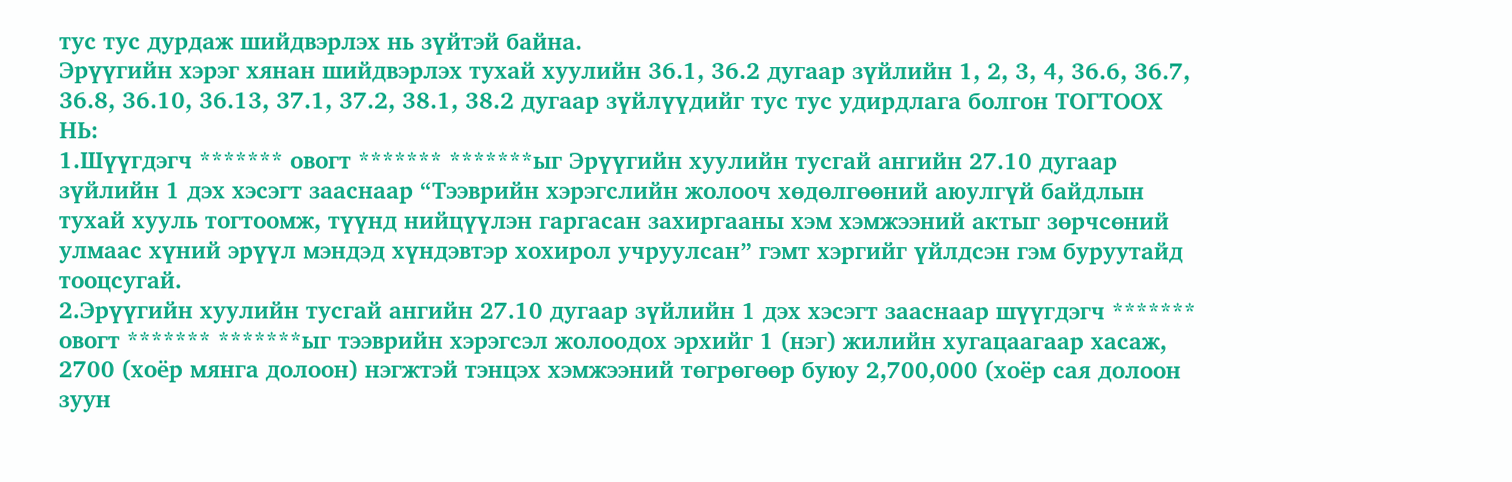тус тус дурдаж шийдвэрлэх нь зүйтэй байна.
Эрүүгийн хэрэг хянан шийдвэрлэх тухай хуулийн 36.1, 36.2 дугаар зүйлийн 1, 2, 3, 4, 36.6, 36.7, 36.8, 36.10, 36.13, 37.1, 37.2, 38.1, 38.2 дугаар зүйлүүдийг тус тус удирдлага болгон ТОГТООХ НЬ:
1.Шүүгдэгч ******* овогт ******* *******ыг Эрүүгийн хуулийн тусгай ангийн 27.10 дугаар зүйлийн 1 дэх хэсэгт зааснаар “Тээврийн хэрэгслийн жолооч хөдөлгөөний аюулгүй байдлын тухай хууль тогтоомж, түүнд нийцүүлэн гаргасан захиргааны хэм хэмжээний актыг зөрчсөний улмаас хүний эрүүл мэндэд хүндэвтэр хохирол учруулсан” гэмт хэргийг үйлдсэн гэм буруутайд тооцсугай.
2.Эрүүгийн хуулийн тусгай ангийн 27.10 дугаар зүйлийн 1 дэх хэсэгт зааснаар шүүгдэгч ******* овогт ******* *******ыг тээврийн хэрэгсэл жолоодох эрхийг 1 (нэг) жилийн хугацаагаар хасаж, 2700 (хоёр мянга долоон) нэгжтэй тэнцэх хэмжээний төгрөгөөр буюу 2,700,000 (хоёр сая долоон зуун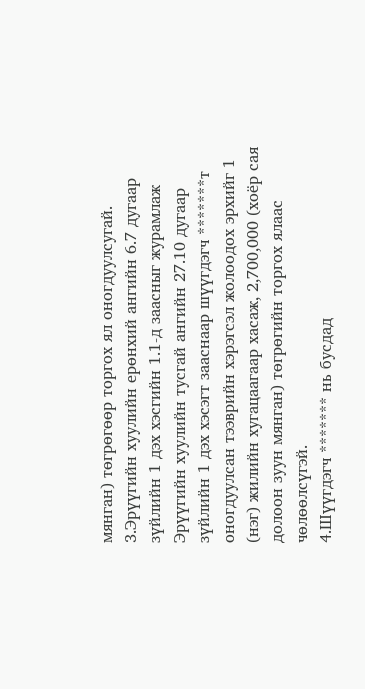мянган) төгрөгөөр торгох ял оногдуулсугай.
3.Эрүүгийн хуулийн ерөнхий ангийн 6.7 дугаар зүйлийн 1 дэх хэсгийн 1.1-д заасныг журамлаж Эрүүгийн хуулийн тусгай ангийн 27.10 дугаар зүйлийн 1 дэх хэсэгт зааснаар шүүгдэгч *******т оногдуулсан тээврийн хэрэгсэл жолоодох эрхийг 1 (нэг) жилийн хугацаагаар хасаж, 2,700,000 (хоёр сая долоон зуун мянган) төгрөгийн торгох ялаас чөлөөлсүгэй.
4.Шүүгдэгч ******* нь бусдад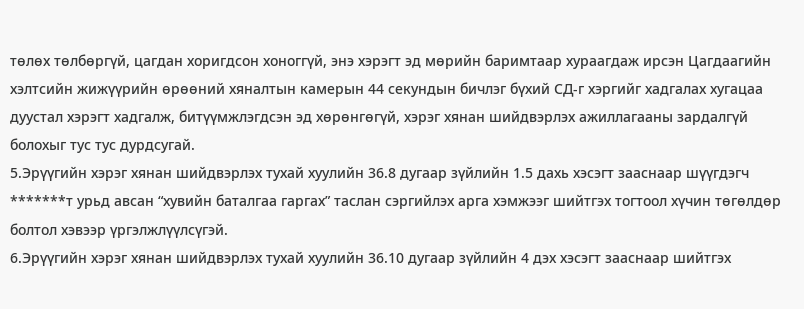төлөх төлбөргүй, цагдан хоригдсон хоноггүй, энэ хэрэгт эд мөрийн баримтаар хураагдаж ирсэн Цагдаагийн хэлтсийн жижүүрийн өрөөний хяналтын камерын 44 секундын бичлэг бүхий СД-г хэргийг хадгалах хугацаа дуустал хэрэгт хадгалж, битүүмжлэгдсэн эд хөрөнгөгүй, хэрэг хянан шийдвэрлэх ажиллагааны зардалгүй болохыг тус тус дурдсугай.
5.Эрүүгийн хэрэг хянан шийдвэрлэх тухай хуулийн 36.8 дугаар зүйлийн 1.5 дахь хэсэгт зааснаар шүүгдэгч *******т урьд авсан “хувийн баталгаа гаргах” таслан сэргийлэх арга хэмжээг шийтгэх тогтоол хүчин төгөлдөр болтол хэвээр үргэлжлүүлсүгэй.
6.Эрүүгийн хэрэг хянан шийдвэрлэх тухай хуулийн 36.10 дугаар зүйлийн 4 дэх хэсэгт зааснаар шийтгэх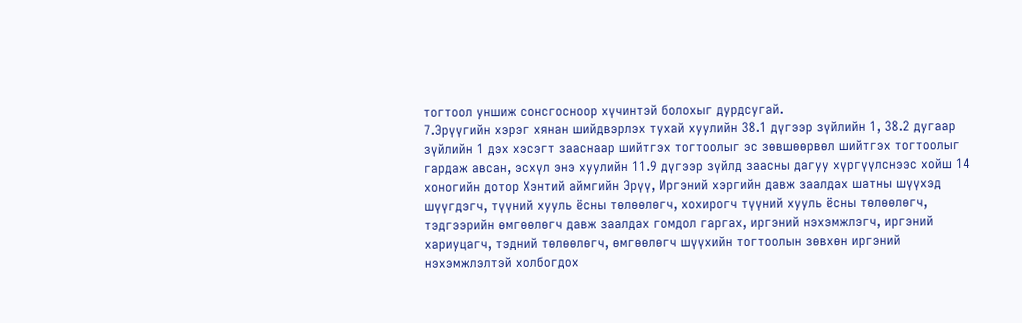тогтоол уншиж сонсгосноор хүчинтэй болохыг дурдсугай.
7.Эрүүгийн хэрэг хянан шийдвэрлэх тухай хуулийн 38.1 дүгээр зүйлийн 1, 38.2 дугаар зүйлийн 1 дэх хэсэгт зааснаар шийтгэх тогтоолыг эс зөвшөөрвөл шийтгэх тогтоолыг гардаж авсан, эсхүл энэ хуулийн 11.9 дүгээр зүйлд заасны дагуу хүргүүлснээс хойш 14 хоногийн дотор Хэнтий аймгийн Эрүү, Иргэний хэргийн давж заалдах шатны шүүхэд шүүгдэгч, түүний хууль ёсны төлөөлөгч, хохирогч түүний хууль ёсны төлөөлөгч, тэдгээрийн өмгөөлөгч давж заалдах гомдол гаргах, иргэний нэхэмжлэгч, иргэний хариуцагч, тэдний төлөөлөгч, өмгөөлөгч шүүхийн тогтоолын зөвхөн иргэний нэхэмжлэлтэй холбогдох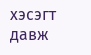хэсэгт давж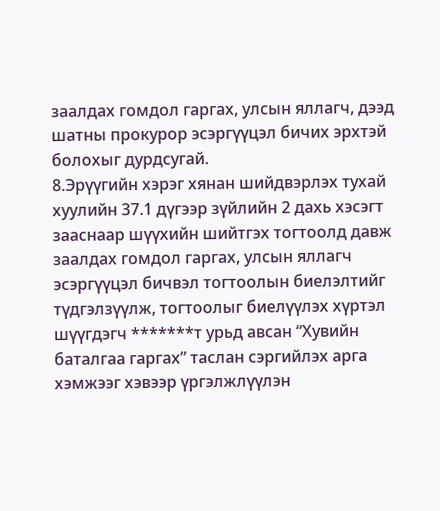заалдах гомдол гаргах, улсын яллагч, дээд шатны прокурор эсэргүүцэл бичих эрхтэй болохыг дурдсугай.
8.Эрүүгийн хэрэг хянан шийдвэрлэх тухай хуулийн 37.1 дүгээр зүйлийн 2 дахь хэсэгт зааснаар шүүхийн шийтгэх тогтоолд давж заалдах гомдол гаргах, улсын яллагч эсэргүүцэл бичвэл тогтоолын биелэлтийг түдгэлзүүлж, тогтоолыг биелүүлэх хүртэл шүүгдэгч *******т урьд авсан “Хувийн баталгаа гаргах” таслан сэргийлэх арга хэмжээг хэвээр үргэлжлүүлэн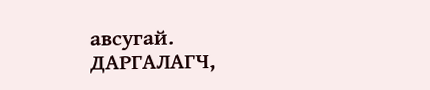авсугай.
ДАРГАЛАГЧ,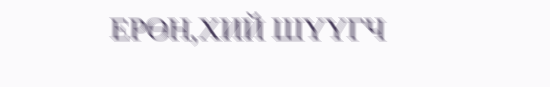ЕРӨН,ХИЙ ШҮҮГЧ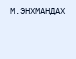М.ЭНХМАНДАХ